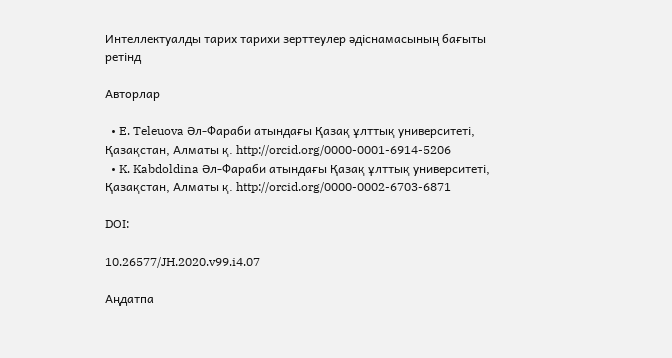Интеллектуалды тарих тарихи зерттеулер әдіснамасының бағыты ретінд

Авторлар

  • E. Teleuova Әл-Фараби атындағы Қазақ ұлттық университеті, Қазақстан, Алматы қ. http://orcid.org/0000-0001-6914-5206
  • K. Kabdoldina Әл-Фараби атындағы Қазақ ұлттық университеті, Қазақстан, Алматы қ. http://orcid.org/0000-0002-6703-6871

DOI:

10.26577/JH.2020.v99.i4.07

Аңдатпа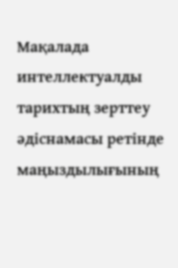Мақалада интеллектуалды тарихтың зерттеу әдіснамасы ретінде маңыздылығының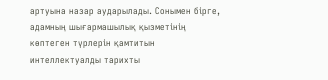артуына назар аударылады. Сонымен бірге, адамның шығармашылық қызметінің көптеген түрлерін қамтитын интеллектуалды тарихты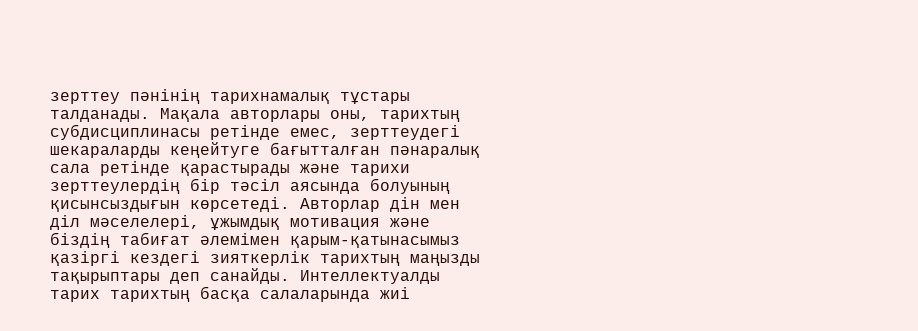зерттеу пәнінің тарихнамалық тұстары талданады. Мақала авторлары оны, тарихтың субдисциплинасы ретінде емес, зерттеудегі шекараларды кеңейтуге бағытталған пәнаралық сала ретінде қарастырады және тарихи зерттеулердің бір тәсіл аясында болуының қисынсыздығын көрсетеді. Авторлар дін мен діл мәселелері, ұжымдық мотивация және біздің табиғат әлемімен қарым-қатынасымыз қазіргі кездегі зияткерлік тарихтың маңызды тақырыптары деп санайды. Интеллектуалды тарих тарихтың басқа салаларында жиі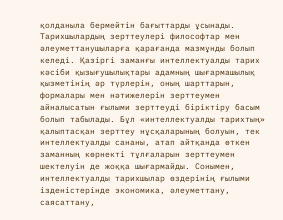қолданыла бермейтін бағыттарды ұсынады. Тарихшылардың зерттеулері философтар мен әлеуметтанушыларға қарағанда мазмұнды болып келеді. Қазіргі заманғы интеллектуалды тарих кәсіби қызығушылықтары адамның шығармашылық қызметінің әр түрлерін, оның шарттарын, формалары мен нәтижелерін зерттеумен айналысатын ғылыми зерттеуді біріктіру басым болып табылады. Бұл «интеллектуалды тарихтың» қалыптасқан зерттеу нұсқаларының болуын, тек интеллектуалды сананы, атап айтқанда өткен заманның көрнекті тұлғаларын зерттеумен шектелуін де жоққа шығармайды. Сонымен, интеллектуалды тарихшылар өздерінің ғылыми ізденістерінде экономика, әлеуметтану, саясаттану,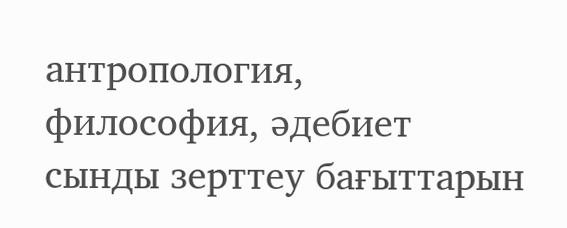антропология, философия, әдебиет сынды зерттеу бағыттарын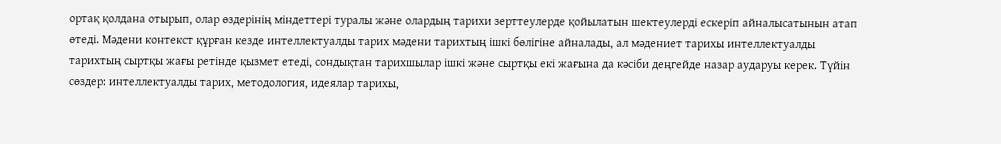ортақ қолдана отырып, олар өздерінің міндеттері туралы және олардың тарихи зерттеулерде қойылатын шектеулерді ескеріп айналысатынын атап өтеді. Мәдени контекст құрған кезде интеллектуалды тарих мәдени тарихтың ішкі бөлігіне айналады, ал мәдениет тарихы интеллектуалды тарихтың сыртқы жағы ретінде қызмет етеді, сондықтан тарихшылар ішкі және сыртқы екі жағына да кәсіби деңгейде назар аударуы керек. Түйін сөздер: интеллектуалды тарих, методология, идеялар тарихы,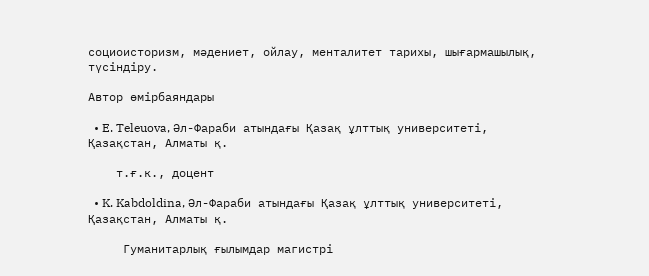социоисторизм, мәдениет, ойлау, менталитет тарихы, шығармашылық, түсіндіру.

Автор өмірбаяндары

  • E. Teleuova, Әл-Фараби атындағы Қазақ ұлттық университеті, Қазақстан, Алматы қ.

    т.ғ.к., доцент

  • K. Kabdoldina, Әл-Фараби атындағы Қазақ ұлттық университеті, Қазақстан, Алматы қ.

     Гуманитарлық ғылымдар магистрі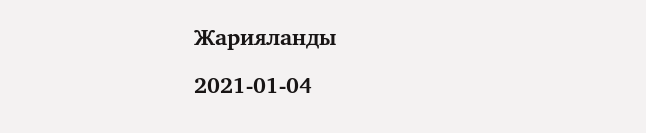Жарияланды

2021-01-04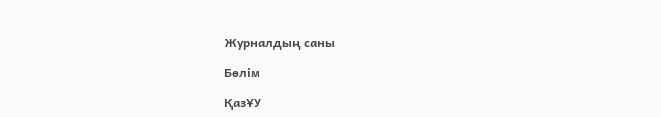Журналдың саны

Бөлім

ҚазҰУ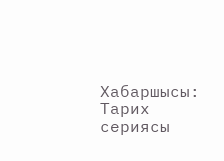Хабаршысы: Тарих сериясы